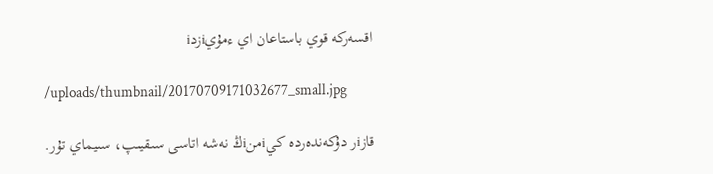اقسەركە قوي باستاعان اي ءمۇيiزدi

/uploads/thumbnail/20170709171032677_small.jpg

قازiر دۇكەندەردە كيiمنiڭ نەشە اتاسى سىقيىپ، سىيماي تۇر.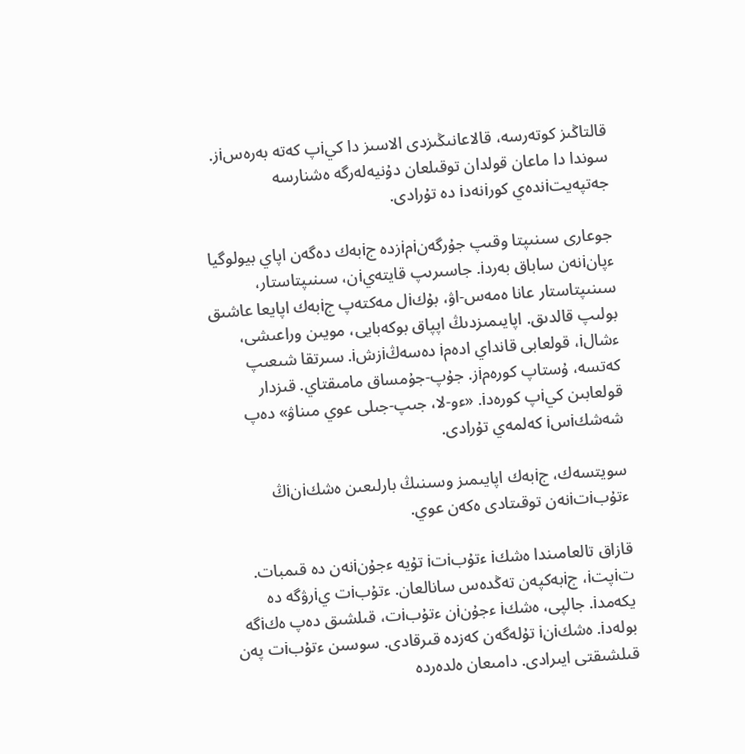قالتاڭىز كوتەرسە، قالاعانىڭىزدى الاسىز دا كيiپ كەتە بەرەسiز. سوندا دا ماعان قولدان توقىلعان دۇنيەلەرگە ەشنارسە جەتپەيتiندەي كورiنەدi دە تۇرادى.

جوعارى سىنىپتا وقىپ جۇرگەنiمiزدە جiبەك دەگەن اپاي بيولوگيا ءپانiنەن ساباق بەردi. جاسىرىپ قايتەيiن، سىنىپتاستار، سىنىپتاستار عانا ەمەس-اۋ، بۇكiل مەكتەپ جiبەك اپايعا عاشىق بولىپ قالدىق. اپايىمىزدىڭ اپپاق بوكەبايى، مويىن وراعىشى، ءشالi، قولعابى قانداي ادەمi دەسەڭiزشi. سىرتقا شىعىپ كەتسە، ۇستاپ كورەمiز. جۇپ-جۇمساق مامىقتاي. قىزدار قولعابىن كيiپ كورەدi. «ءو-لا، جىپ-جىلى عوي مىناۋ» دەپ شەشكiسi كەلمەي تۇرادى.

سويتسەك، جiبەك اپايىمىز وسىنىڭ بارلىعىن ەشكiنiڭ ءتۇبiتiنەن توقىتادى ەكەن عوي.

قازاق تالعامىندا ەشكi ءتۇبiتi تۇيە ءجۇنiنەن دە قىمبات. تiپتi، جiبەكپەن تەڭدەس سانالعان. ءتۇبiت يiرۋگە دە يكەمدi. جالپى، ەشكi ءجۇنiن ءتۇبiت، قىلشىق دەپ ەكiگە بولەدi. ەشكiنi تۇلەگەن كەزدە قىرقادى. سوسىن ءتۇبiت پەن قىلشىقتى ايىرادى. دامىعان ەلدەردە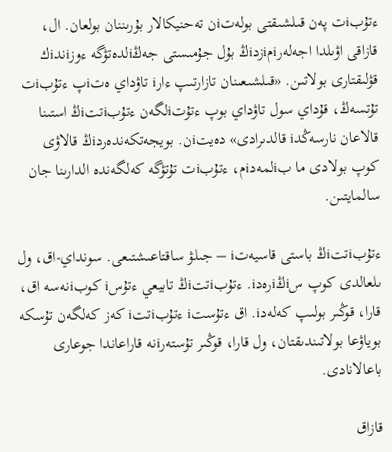ءتۇبiت پەن قىلشىقتى بولەتiن تەحنيكالار بۇرىننان بولعان. ال، قازاقى اۋىلدا اجەلەرiمiزدiڭ بۇل جۇمىستى جەڭiلدەتۋگە ءوزiندiك قۋلىقتارى بولاتىن. «قىلشىعىنان تازارتىپ ءارi تاۋداي ەتiپ ءتۇبiت تۇتسەڭ، قۇداي سول تاۋداي بوپ ءتۇتiلگەن ءتۇبiتتiڭ استىنا قالاعان نارسەڭدi قالدىرادى» دەيتiن. بويجەتكەندەردiڭ قالاۋى كوپ بولادى ما بiلمەدiم، ءتۇبiت تۇتۋگە كەلگەندە الدارىنا جان سالمايتىن.

ءتۇبiتتiڭ باستى قاسيەتi – جىلۋ ساقتاعىشتىعى. سونداي-اق، ول ىلعالدى كوپ سiڭiرەدi. ءتۇبiتتiڭ تابيعي ءتۇسi كوبiنەسە اق، قارا، قوڭىر بولىپ كەلەدi. اق ءتۇستi ءتۇبiتتi كەز كەلگەن تۇسكە بوياۋعا بولاتىندىقتان، ول قارا، قوڭىر تۇستەرiنە قاراعاندا جوعارى باعالانادى.

قازاق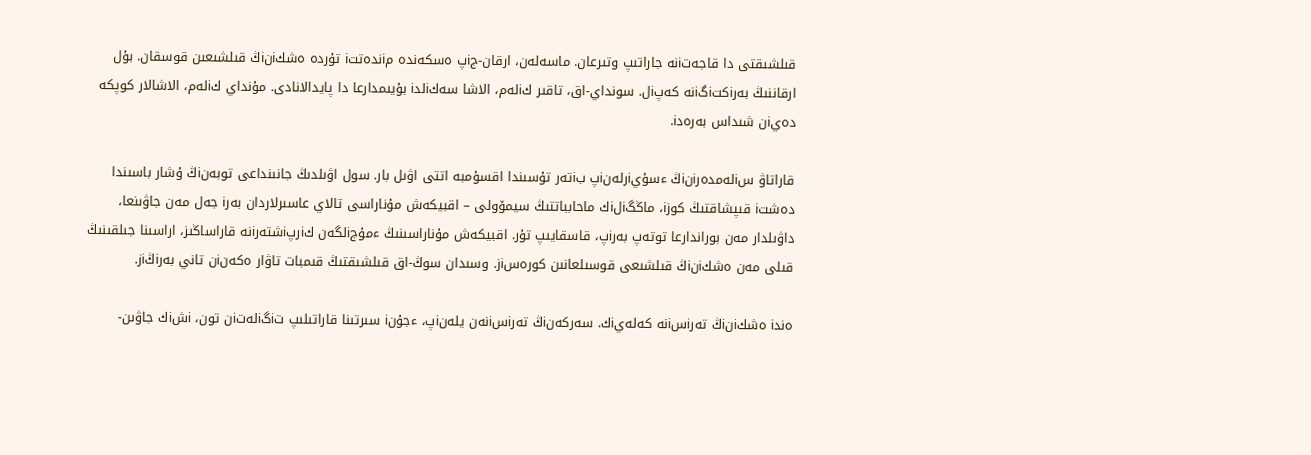قىلشىقتى دا قاجەتiنە جاراتىپ وتىرعان. ماسەلەن، ارقان-جiپ ەسكەندە مiندەتتi تۇردە ەشكiنiڭ قىلشىعىن قوسقان. بۇل ارقاننىڭ بەرiكتiگiنە كەپiل. سونداي-اق، تاقىر كiلەم، الاشا سەكiلدi بۇيىمدارعا دا پايدالانادى. مۇنداي كiلەم، الاشالار كوپكە دەيiن شىداس بەرەدi.

قاراتاۋ سiلەمدەرiنiڭ ءسۇيiرلەنiپ بiتەر تۇسىندا اقسۇمبە اتتى اۋىل بار. سول اۋىلدىڭ جانىنداعى توبەنiڭ ۇشار باسىندا دەشتi قىپشاقتىڭ كوزi، ماڭگiلiك ماحابباتتىڭ سيمۆولى – اقبيكەش مۇناراسى تالاي عاسىرلاردان بەرi جەل مەن جاۋىنعا، داۋىلدار مەن بوراندارعا توتەپ بەرiپ، قاسقايىپ تۇر. اقبيكەش مۇناراسىنىڭ ءمۇجiلگەن كiرپiشتەرiنە قاراساڭىز، اراسىنا جىلقىنىڭ قىلى مەن ەشكiنiڭ قىلشىعى قوسىلعانىن كورەسiز. وسىدان سوڭ-اق قىلشىقتىڭ قىمبات تاۋار ەكەنiن تاني بەرiڭiز.

ەندi ەشكiنiڭ تەرiسiنە كەلەيiك. سەركەنiڭ تەرiسiنەن يلەنiپ، ءجۇنi سىرتىنا قاراتىلىپ تiگiلەتiن تون، iشiك جاۋىن-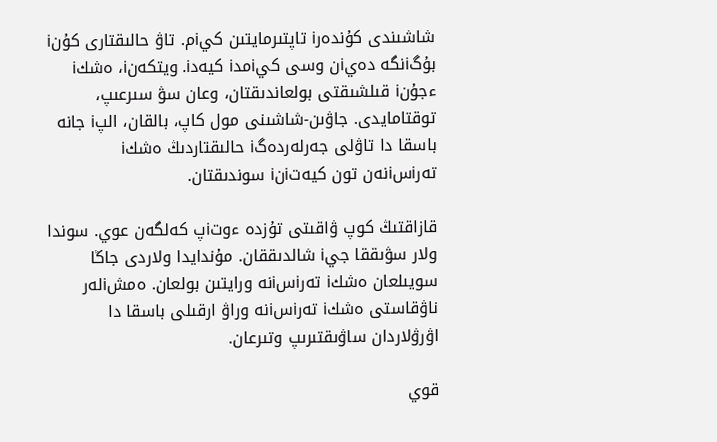شاشىندى كۇندەرi تاپتىرمايتىن كيiم. تاۋ حالىقتارى كۇنi بۇگiنگە دەيiن وسى كيiمدi كيەدi. ويتكەنi، ەشكi ءجۇنi قىلشىقتى بولعاندىقتان، وعان سۋ سىرعىپ، توقتامايدى. جاۋىن-شاشىنى مول كاپ، بالقان، الپi جانە باسقا دا تاۋلى جەرلەردەگi حالىقتاردىڭ ەشكi تەرiسiنەن تون كيەتiنi سوندىقتان.

قازاقتىڭ كوپ ۋاقىتى تۇزدە ءوتiپ كەلگەن عوي. سوندا ولار سۋىققا جيi شالدىققان. مۇندايدا ولاردى جاڭا سويىلعان ەشكi تەرiسiنە ورايتىن بولعان. ەمشiلەر ناۋقاستى ەشكi تەرiسiنە وراۋ ارقىلى باسقا دا اۋرۋلاردان ساۋىقتىرىپ وتىرعان.

قوي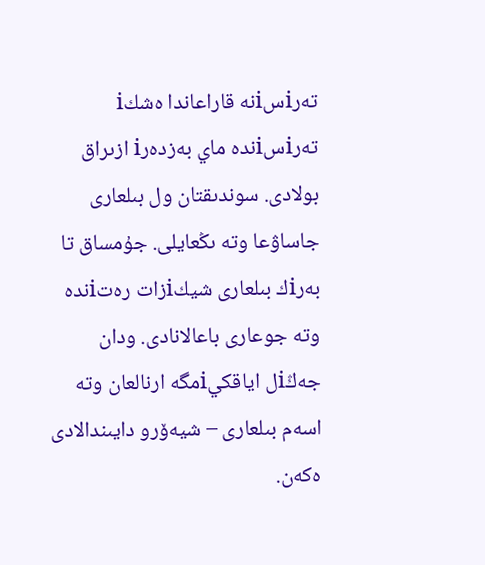تەرiسiنە قاراعاندا ەشكi تەرiسiندە ماي بەزدەرi ازىراق بولادى. سوندىقتان ول بىلعارى جاساۋعا وتە ىڭعايلى. جۇمساق تا بەرiك بىلعارى شيكiزات رەتiندە وتە جوعارى باعالانادى. ودان جەڭiل اياقكيiمگە ارنالعان وتە اسەم بىلعارى – شيەۆرو دايىندالادى ەكەن.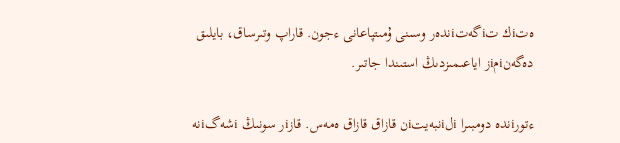ەتiك تiگەتiندەر وسىنى ۇمىتپاعانى ءجون. قاراپ وتىرساق، بايلىق دەگەنiمiز اياعىمىزدىڭ استىندا جاتىر.

ءتورiندە دومبىرا iلiنبەيتiن قازاق قازاق ەمەس. قازiر سونىڭ iشەگiنە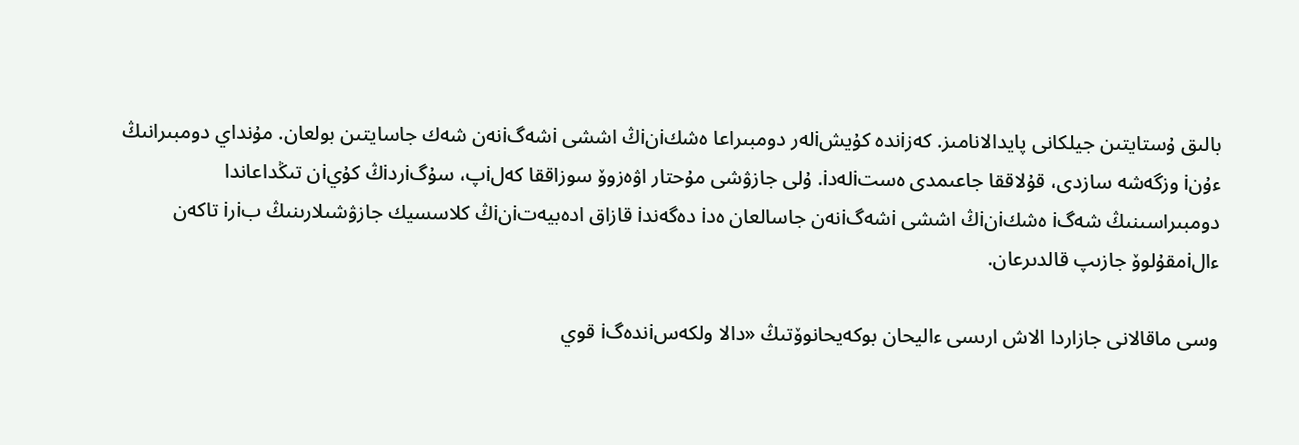بالىق ۇستايتىن جيلكانى پايدالانامىز. كەزiندە كۇيشiلەر دومبىراعا ەشكiنiڭ اششى iشەگiنەن شەك جاسايتىن بولعان. مۇنداي دومبىرانىڭ ءۇنi وزگەشە سازدى، قۇلاققا جاعىمدى ەستiلەدi. ۇلى جازۋشى مۇحتار اۋەزوۆ سوزاققا كەلiپ، سۇگiردiڭ كۇيiن تىڭداعاندا دومبىراسىنىڭ شەگi ەشكiنiڭ اششى iشەگiنەن جاسالعان ەدi دەگەندi قازاق ادەبيەتiنiڭ كلاسسيك جازۋشىلارىنىڭ بiرi تاكەن ءالiمقۇلوۆ جازىپ قالدىرعان.

وسى ماقالانى جازاردا الاش ارىسى ءاليحان بوكەيحانوۆتىڭ «دالا ولكەسiندەگi قوي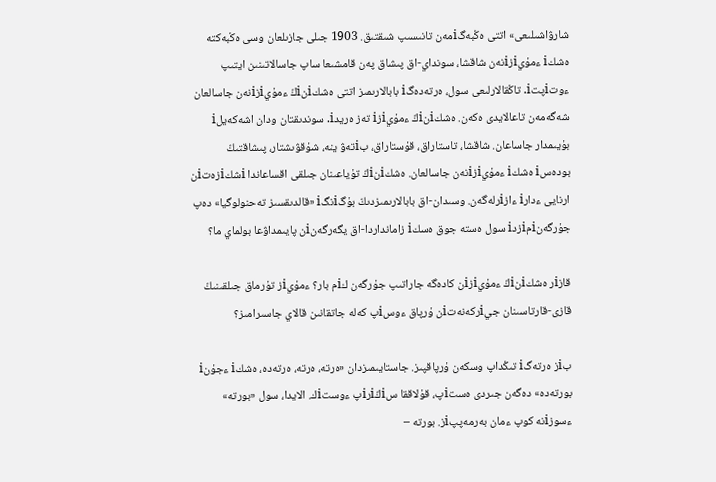شارۋاشىلىعى» اتتى ەڭبەگiمەن تانىسىپ شىقتىق. 1903 جىلى جازىلعان وسى ەڭبەكتە ەشكi ءمۇيiزiنەن شاقشا، سونداي-اق پىشاق پەن قامشىعا ساپ جاسالاتىنىن ايتىپ ءوتiپتi. تاڭقالارلىعى سول، ەرتەدەگi بابالارىمىز اتتى ەشكiنiڭ ءمۇيiزiنەن جاسالعان شەگەمەن تاعالايدى ەكەن. ەشكiنiڭ ءمۇيiزi تەز ەريدi. سوندىقتان ودان اشەكەيلi بۇيىمدار جاساعان. شاقشا، تاستاراق، قۇستاراق، بiتەۋ ينە، شۇقۋىشتار، پىشاقتىڭ بودەسi ەشكi ءمۇيiزiنەن جاسالعان. ەشكiنiڭ تۇياعىنان جىلقى اقساعاندا iشكiزەتiن ارنايى ءدارi ءازiرلەگەن. وسىدان-اق بابالارىمىزدىڭ بۇگiنگi «قالدىقسىز تەحنولوگيا» دەپ جۇرگەنiمiزدi سول ەستە جوق ەسكi زامانداردا-اق يگەرگەنiن پايىمداۋعا بولماي ما؟

قازiر ەشكiنiڭ ءمۇيiزiن كادەگە جاراتىپ جۇرگەن كiم بار؟ ءمۇيiز تۇرماق جىلقىنىڭ قازى-قارتاسىنان جيiركەنەتiن ۇرپاق ءوسiپ كەلە جاتقانىن قالاي جاسىرامىز؟

بiز ەرتەگi تىڭداپ وسكەن ۇرپاقپىز. جاستايىمىزدان «ەرتە، ەرتە، ەرتەدە، ەشكi ءجۇنi بورتەدە» دەگەن جىردى ەستiپ، قۇلاققا سiڭiرiپ ءوستiك. الايدا، سول «بورتە» ءسوزiنە كوپ ءمان بەرمەپپiز. بورتە –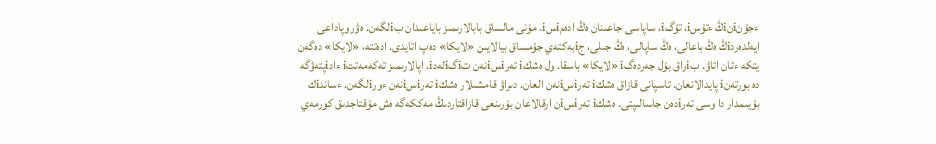ءجۇنiنiڭ ءتۇسi، تۇگi، ساپاسى جاعىنان ەڭ ادەمiسi. مۇنى مالساق بابالارىمىز باياعىدان بiلگەن. ەۋروپاداعى ايەلدەردiڭ ەڭ باعالى، ەڭ ساپالى، ەڭ جىلى، جiبەكتەي جۇمساق بيالايىن «لايكا» دەپ اتايدى. ادەتتە، «لايكا» دەگەن يتكە ءتان اتاۋ. بiراق بۇل جەردەگi «لايكا» باسقا. ول ەشكi تەرiسiنەن تiگiلەدi. اپالارىمىز تەكەمەتتi ءادiپتەۋگە دە بورتەنi پايدالانعان. تاسپانى قازاق ەشكi تەرiسiنەن العان. دىراۋ قامشىلار ەشكi تەرiسiنەن ءورiلگەن. ءساندiك بۇيىمدار دا وسى تەرiدەن جاسالىپتى. ەشكi تەرiسiن ارقالاعان بۇرىنعى قازاقتاردىڭ مەككەگە ەش مۇقتاجدىق كورمەي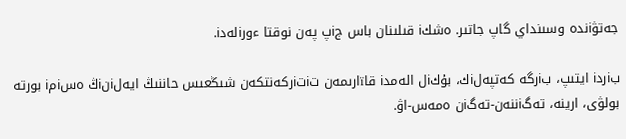جەتۋiندە وسىنداي گاپ جاتىر. ەشكi قىلىنان باس جiپ پەن نوقتا ءورiلەدi.

بiردi ايتىپ، بiرگە كەتپەلiك، بۇكiل الەمدi قاїارىمەن تiتiركەنتكەن شىڭعىس حاننىڭ ايەلiنiڭ ەسiمi بورتە بولۋى، ارينە، تەگiننەن-تەگiن ەمەس-اۋ.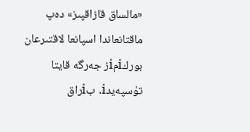«مالساق قازاقپىز» دەپ ماقتانعاندا اسپانعا لاقتىرعان بوركiمiز جەرگە قايتا تۇسپەيدi. بiراق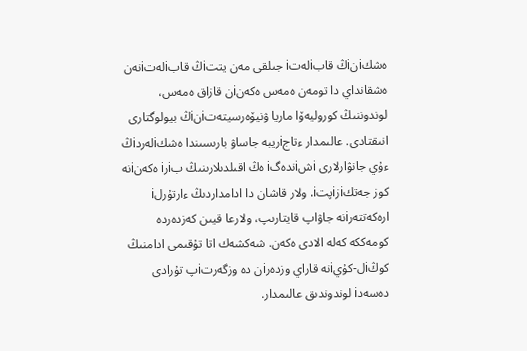ەشكiنiڭ قابiلەتi جىلقى مەن يتتiڭ قابiلەتiنەن ەشقانداي دا تومەن ەمەس ەكەنiن قازاق ەمەس، لوندوننىڭ كوروليەۆا ماريا ۋنيۆەرسيتەتiنiڭ بيولوگتارى انىقتادى. عالىمدار ءتاجiريبە جاساۋ بارىسىندا ەشكiلەردiڭ ءۇي جانۋارلارى iشiندەگi ەڭ اقىلدىلارىنىڭ بiرi ەكەنiنە كوز جەتكiزiپتi. ولار قاشان دا ادامداردىڭ ءارتۇرلi ارەكەتتەرiنە جاۋاپ قايتارىپ، ولارعا قيىن كەزدەردە كومەككە كەلە الادى ەكەن. شەكشەك اتا تۇقىمى ادامنىڭ كوڭiل-كۇيiنە قاراي وزدەرiن دە وزگەرتiپ تۇرادى دەسەدi لوندوندىق عالىمدار.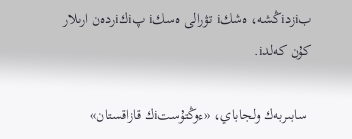بiزدiڭشە، ەشكi تۋرالى ەسكi پiكiردەن ارىلار كۇن كەلدi.

 سابىربەك ولجاباي، «ءوڭتۇستiك قازاقستان»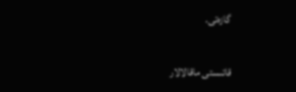گازەتى.

قاتىستى ماقالالار